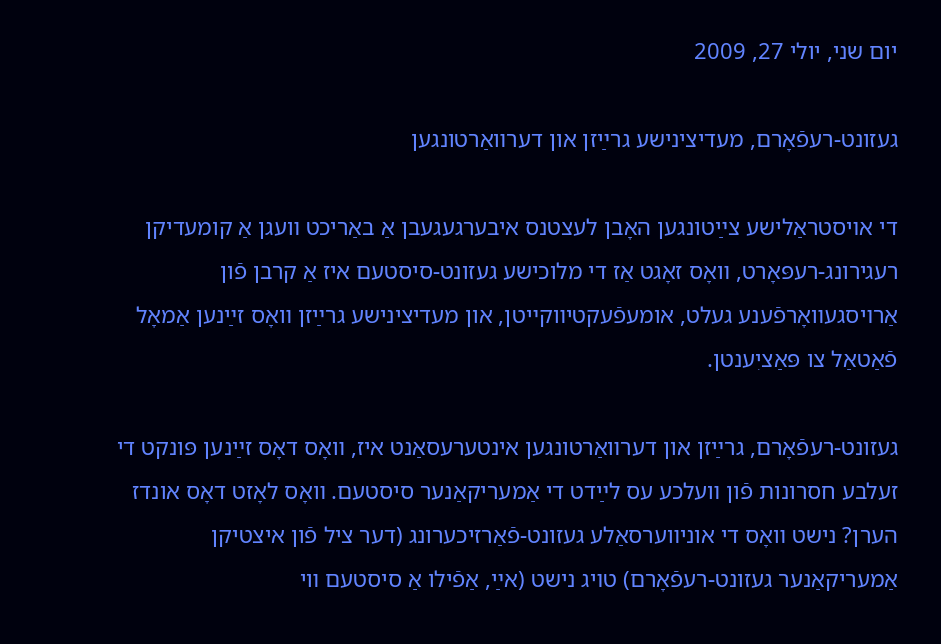יום שני, יולי 27, 2009

געזונט-רעפֿאָרם, מעדיצינישע גרײַזן און דערװאַרטונגען

די אױסטראַלישע צײַטונגען האָבן לעצטנס איבערגעגעבן אַ באַריכט װעגן אַ קומעדיקן רעגירונג-רעפּאָרט, װאָס זאָגט אַז די מלוכישע געזונט-סיסטעם איז אַ קרבן פֿון אַרױסגעװאָרפֿענע געלט, אומעפֿעקטיװקײטן, און מעדיצינישע גרײַזן װאָס זײַנען אַמאָל פֿאַטאַל צו פּאַציִענטן.

געזונט-רעפֿאָרם, גרײַזן און דערװאַרטונגען אינטערעסאַנט איז, װאָס דאָס זײַנען פּונקט די זעלבע חסרונות פֿון װעלכע עס לײַדט די אַמעריקאַנער סיסטעם. װאָס לאָזט דאָס אונדז הערן? נישט װאָס די אוניװערסאַלע געזונט-פֿאַרזיכערונג (דער ציל פֿון איצטיקן אַמעריקאַנער געזונט-רעפֿאָרם) טױג נישט (אײַ, אַפֿילו אַ סיסטעם װי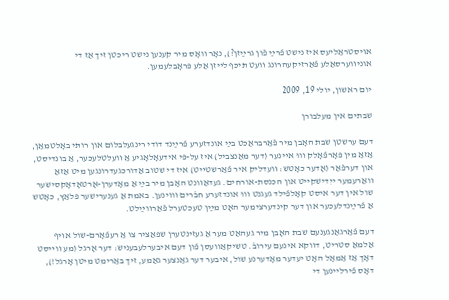אױסטראַליעס איז נישט פֿרײַ פֿון גרײַזן?), נאָר װאָס מיר קענען נישט ריכטן זיך אַז די אוניװערסאַלע פֿאַרזיקעהרונג װעט תּיכּף לײזן אַלע פּראָבלעמען.

יום ראשון, יולי 19, 2009

שבתים אין מעלבורן

דעם ערשטן שבת האָבן מיר פֿאַרבראַכט בײַ אונדזערע פֿרײַנד דודי רינגעלבלום און רותּי באָלטמאַן, אַזאַ מין פּאָרפֿאָלק װוּ אײנער (דער מאַנצביל) איז על-פּי אידעאָלאָגיע אַ װעלטלעכער, אַ בונדיסט, און דערפֿאַר (אָדער כאָטש: װעדליק איר פֿאַרשטײט) איז די שטוב אַדורכגעדרונגען מיט אַזאַ װאַרעמער ייִדישקײט און הכנסת-אורחים. געדאַװנט האָבן מיר בײַ אַ מאָדערן-אָרטאָדאָקסישער שול אין דער איסט קאָלפֿילד געגנט װוּ אונדזערע חבֿרים װױנען. באמת אַ גענערישער פּלאַץ, כאָטש אַ פֿרײַנדלעכער און דער קינדערצימער האָט מײַן טעכטערל פֿאַרװײַלט.

דעם פֿאַרגאַנגענעם שבת האָבן מיר געהאַט מער אַ געזינטערן שפּאַציר צו אַ רעפֿאָרם-שול אױף אַלמאַ סטריט, דװקא אינעם עירובֿ. טשיקאַװעסן פֿון דעם איבערלעבעניש: דער אָרגל (מע װײסט דאָך אַז אַמאָל האָט יעדער מאָדערנע שול, איבער דער גאַנצער גאַמע, זיך באַרימט מיטן אָרגל!), דאָס פֿירלײנען די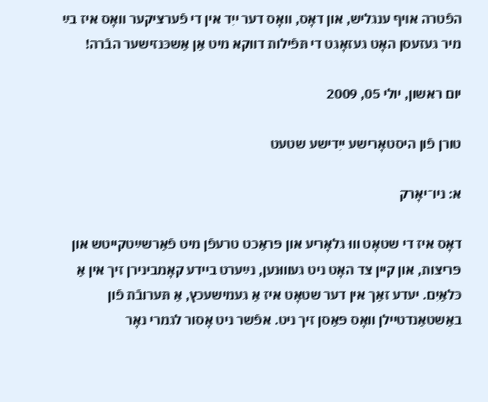הפֿטרה אױף ענגליש, און דאָס, װאָס דער ייִד אין די פֿערציקער װאָס איז בײַ מיר געזעסן האָט געזאָגט די תּפֿילות דװקא מיט אַן אַשכּנזישער הבֿרה!

יום ראשון, יולי 05, 2009

טורן פֿון היסטאָרישע ייִדישע שטעט

א: ניו־יאָרק

דאָס איז די שטאָט וווּ גלאָריע און פּראַכט טרעפֿן מיט פֿאַרשײַטקייטש און פּריצות, און קיין צד האָט ניט געוווּנען, נײַערט ביידע קאָמבינירן זיך אין אַ כּלאַיִם. יעדע זאַך אין דער שטאָט איז אַ געמישעכץ, אַ תּערובֿת פֿון באַשטאַנדטיילן וואָס פּאַסן זיך ניט. אפֿשר ניט אָסור לגמרי נאָר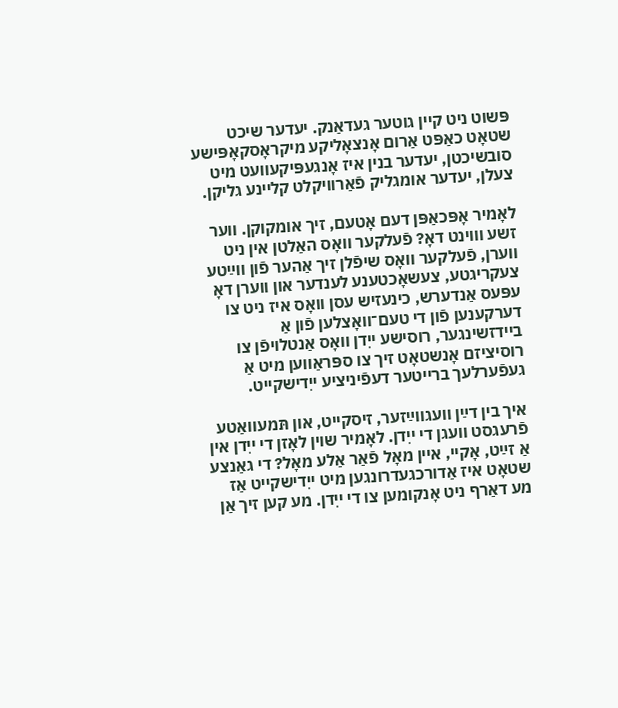פּשוט ניט קיין גוטער געדאַנק. יעדער שיכט שטאָט כאַפּט אַרום אָנצאָליקע מיקראָסקאָפּישע סובשיכטן, יעדער בנין איז אָנגעפּיקעוועט מיט צעלן, יעדער אומגליק פֿאַרוויקלט קליינע גליקן.

לאָמיר אָפּכאַפּן דעם אָטעם, זיך אומקוקן. ווער זשע וווינט דאָ? פֿעלקער וואָס האַלטן אין ניט ווערן, פֿעלקער וואָס שיפֿלן זיך אַהער פֿון ווײַטע צעקריגטע, צעשאָכטענע לענדער און ווערן דאָ עפּעס אַנדערש, כינעזיש עסן וואָס איז ניט צו דערקענען פֿון די טעם־וואָצלען פֿון אַ ביידזשינגער, רוסישע ייִדן וואָס אַנטלויפֿן צו רוסיציזם אָנשטאָט זיך צו ספּראַווען מיט אַ געפֿערלעך ברייטער דעפֿיניציע ייִדישקייט.

איך בין דײַן וועגווײַזער, זיסקייט, און תּמעוואַטע פֿרעגסט וועגן די ייִדן. לאָמיר שוין לאָזן די ייִדן אין אַ זײַט, אָקיי, איין מאָל פֿאַר אַלע מאָל? די גאַנצע שטאָט איז אַדורכגעדרונגען מיט ייִדישקייט אַז מע דאַרף ניט אָנקומען צו די ייִדן. מע קען זיך אַן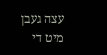עצה געבן מיט די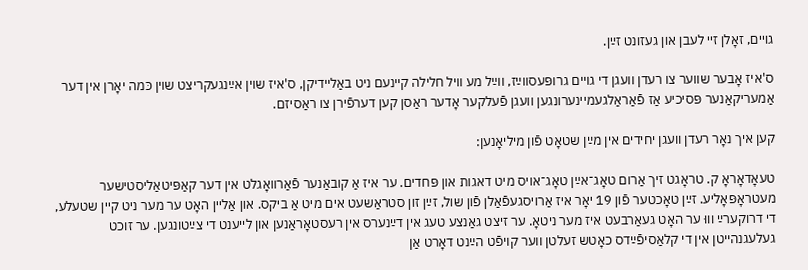גויים, זאָלן זיי לעבן און געזונט זײַן.

ס'איז אָבער שווער צו רעדן וועגן די גויים גרופּעסווײַז, ווײַל מע וויל חלילה קיינעם ניט באַליידיקן, ס'איז שוין אײַנגעקריצט שוין כּמה יאָרן אין דער אַמעריקאַנער פּסיכיע אַז פֿאַראַלגעמיינערונגען וועגן פֿעלקער אָדער ראַסן קען דערפֿירן צו ראַסיזם.

קען איך נאָר רעדן וועגן יחידים אין מײַן שטאָט פֿון מיליאָנען:

טעאָדאָראָ ק. טראָגט זיך אַרום טאָג־אײַן טאָג־אויס מיט דאגות און פּחדים. ער איז אַ קובאַנער פֿאַרוואָגלט אין דער קאַפּיטאַליסטישער מעטראָפּאָליע. זײַן טאָכטער פֿון 19 יאָר איז אַרויסגעפֿאַלן פֿון שול, זײַן זון סטראַשעט אים מיט אַ ביקס. און אַליין האָט ער מער ניט קיין שטעלע, די דרוקערײַ וווּ ער האָט געאַרבעט איז מער ניטאָ. ער זיצט גאַנצע טעג אין דײַנערס אין רעסטאָראַנען און לייענט די צײַטונגען. ער זוכט געלעגנהייטן אין די קלאַסיפֿײַדס כאָטש זעלטן ווער קויפֿט הײַנט דאָרט אַן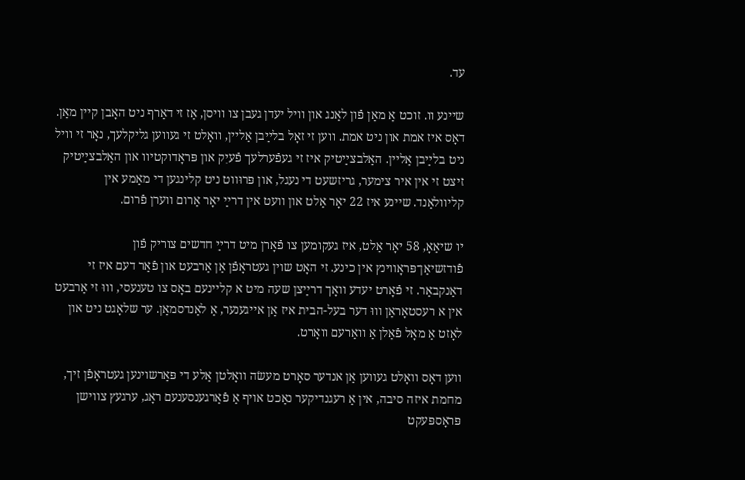עד.

שיינע וו. זוכט אַ מאַן פֿון לאַנג און וויל יעדן געבן צו וויסן, אַז זי דאַרף ניט האָבן קיין מאַן. דאָס איז אמת און ניט אמת. ווען זי זאָל בלײַבן אַליין, וואָלט זי געווען גליקלעך, נאָר זי וויל ניט בלײַבן אַליין. האַלבצײַטיק איז זי געפֿערלעך פֿעיִק און פּראָדוקטיוו און האַלבצײַטיק זיצט זי אין איר צימער, גריזשעט די נעגל, און פּרוּווט ניט קלינגען די מאַמע אין קליוולאַנד. שיינע איז 22 יאָר אַלט און וועט אין דרײַ יאָר אַרום ווערן פֿרום.

יו שיאַאָ, 58 יאָר אַלט, איז געקומען צו פֿאָרן מיט דרײַ חדשים צוריק פֿון פֿודזשיאַן־פּראָווינץ אין כינע. זי האָט שוין געטראָפֿן אַן אַרבעט און פֿאַר דעם איז זי דאַנקבאַר. זי פֿאָרט יעדע וואָך דרײַצן שעה מיט א קליינעם באָס צו טענעסי, וווּ זי אַרבעט אין א רעסטאָראַן וווּ דער בעל-הבית איז אַן אייגענער, אַ לאַנדסמאַן. ער שלאָגט ניט און לאָזט אַ מאָל פֿאַלן אַ וואַרעם וואָרט.

ווען דאָס וואָלט געווען אַן אנדער סאָרט מעשׂה וואָלטן אַלע די פּאַרשוינען געטראָפֿן זיך, מחמת איזה סיבה, אין אַ רעגנדיקער נאַכט אויף אַ פֿאַרגענסענעם ראָג, ערגעץ צווישן פּראָספּעקט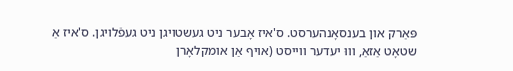פּאַרק און בענסאָנהערסט. ס'איז אָבער ניט געשטויגן ניט געפֿלויגן. ס'איז אַ שטאָט אַזאַ, וווּ יעדער ווייסט (אויף אַן אומקלאָרן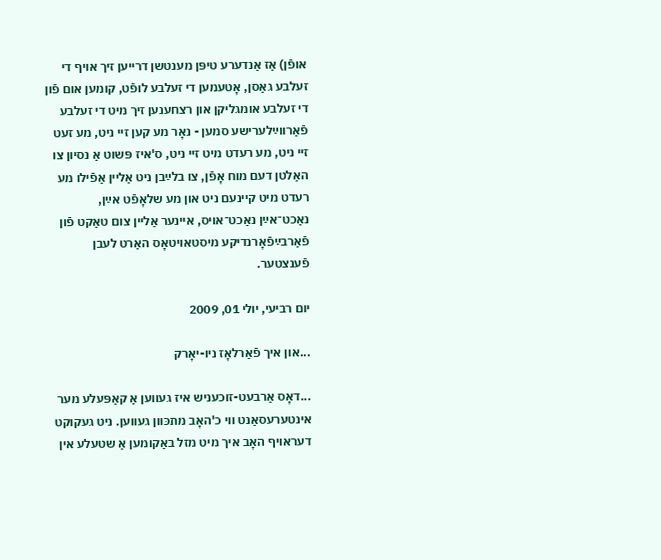אופֿן) אַז אַנדערע טיפּן מענטשן דרייען זיך אויף די זעלבע גאַסן, אָטעמען די זעלבע לופֿט, קומען אום פֿון די זעלבע אומגליקן און רצחענען זיך מיט די זעלבע פֿאַרווײַלערישע סמען - נאָר מע קען זיי ניט, מע זעט זיי ניט, מע רעדט מיט זיי ניט, ס'איז פּשוט אַ נסיון צו האַלטן דעם מוח אָפֿן, צו בלײַבן ניט אַליין אַפֿילו מע רעדט מיט קיינעם ניט און מע שלאָפֿט אײַן, נאַכט־אײַן נאַכט־אויס, איינער אַליין צום טאַקט פֿון פֿאַרבײַפֿאָרנדיקע מיסטאויטאָס האַרט לעבן פֿענצטער.

יום רביעי, יולי 01, 2009

...און איך פֿאַרלאָז ניו-יאָרק

...דאָס אַרבעט-זוכעניש איז געווען אַ קאַפּעלע מער אינטערעסאַנט ווי כ'האָב מתכּוון געווען. ניט געקוקט דעראויף האָב איך מיט מזל באַקומען אַ שטעלע אין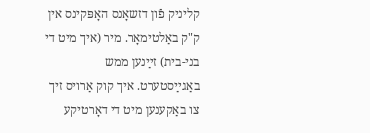קליניק פֿון דזשאָנס האָפּקינס אין ק"ק באַלטימאָר. מיר (איך מיט די בני-בית) זײַנען ממש באַגײַסטערט. איך קוק אַרויס זיך צו באַקענען מיט די דאָרטיקע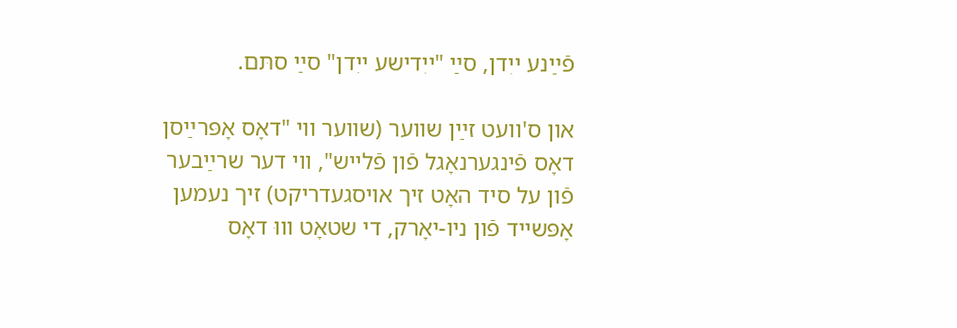פֿײַנע ייִדן, סײַ "ייִדישע ייִדן" סײַ סתּם.

און ס'וועט זײַן שווער (שווער ווי "דאָס אָפּרײַסן דאָס פֿינגערנאָגל פֿון פֿלייש", ווי דער שרײַבער פֿון על סיד האָט זיך אויסגעדריקט) זיך נעמען אָפּשייד פֿון ניו-יאָרק, די שטאָט וווּ דאָס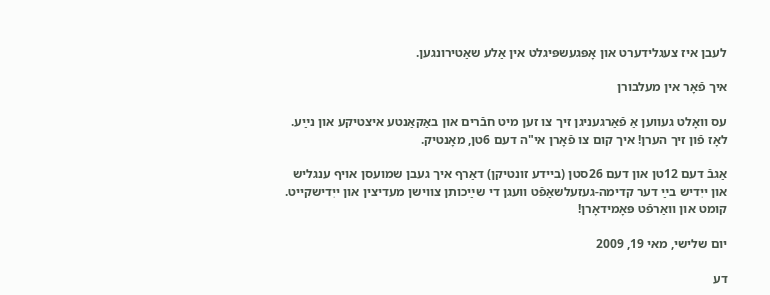לעבן איז צעגלידערט און אָפּגעשפּיגלט אין אַלע שאַטירונגען.

איך פֿאָר אין מעלבורן

עס וואָלט געווען אַ פֿאַרגעניגן זיך צו זען מיט חבֿרים און באַקאַנטע איצטיקע און נײַע. לאָז פֿון זיך הערן! איך קום צו פֿאָרן אי"ה דעם 6טן, מאָנטיק.

אַגבֿ דעם 12טן און דעם 26סטן (ביידע זונטיקן) דאַרף איך געבן שמועסן אויף ענגליש און ייִדיש בײַ דער קדימה-געזעלשאַפֿט וועגן די שײַכותן צווישן מעדיצין און ייִדישקייט. קומט און וואַרפֿט פּאָמידאָרן!

יום שלישי, מאי 19, 2009

דע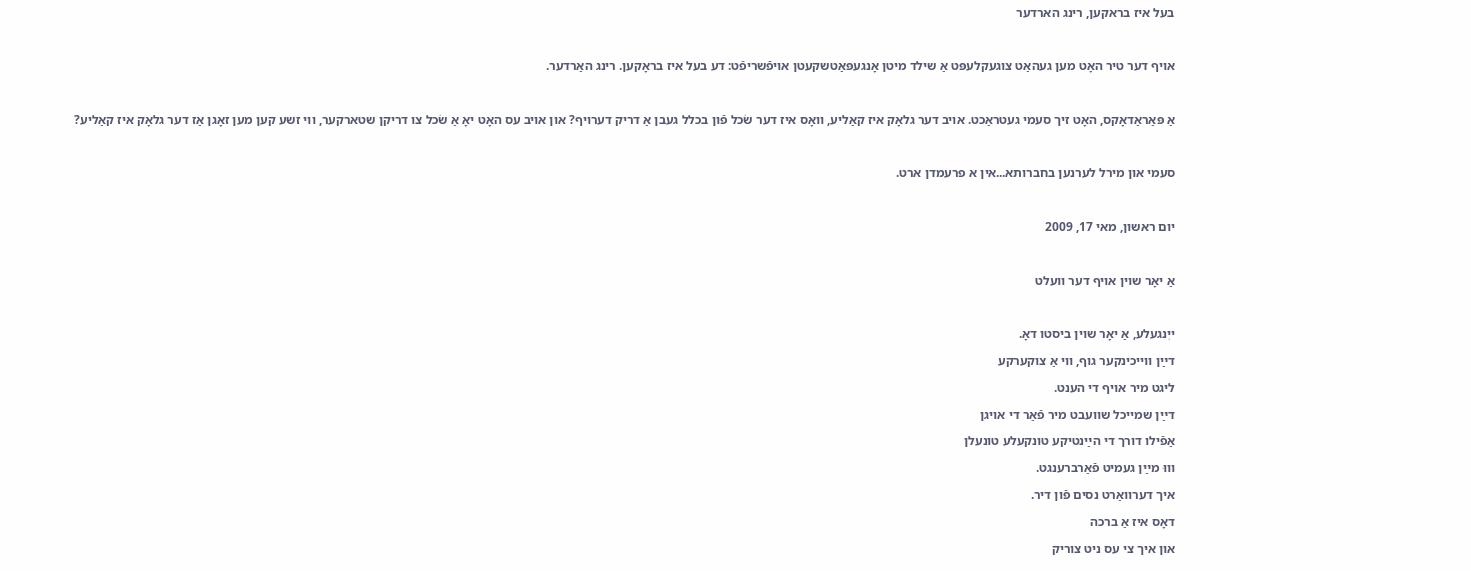בעל איז בראקען, רינג הארדער

אויף דער טיר האָט מען געהאַט צוגעקלעפּט אַ שילד מיטן אָנגעפּאַטשקעטן אויפֿשריפֿט: דע בעל איז בראָקען. רינג האַרדער.

אַ פּאַראַדאָקס, האָט זיך סעמי געטראַכט. אויב דער גלאָק איז קאַליע, וואָס איז דער שׂכל פֿון בכלל געבן אַ דריק דערויף? און אויב עס האָט יאָ אַ שׂכל צו דריקן שטארקער, ווי זשע קען מען זאָגן אַז דער גלאָק איז קאַליע?

סעמי און מירל לערנען בחברותא...אין א פרעמדן ארט.

יום ראשון, מאי 17, 2009

אַ יאָר שוין אויף דער וועלט

ייִנגעלע, אַ יאָר שוין ביסטו דאָ.
דײַן ווייכינקער גוף, ווי אַ צוקערקע
ליגט מיר אויף די הענט.
דײַן שמייכל שוועבט מיר פֿאַר די אויגן
אַפֿילו דורך די הײַנטיקע טונקעלע טונעלן
וווּ מײַן געמיט פֿאַרברענגט.
איך דערוואַרט נסים פֿון דיר.
דאָס איז אַ ברכה
און איך צי עס ניט צוריק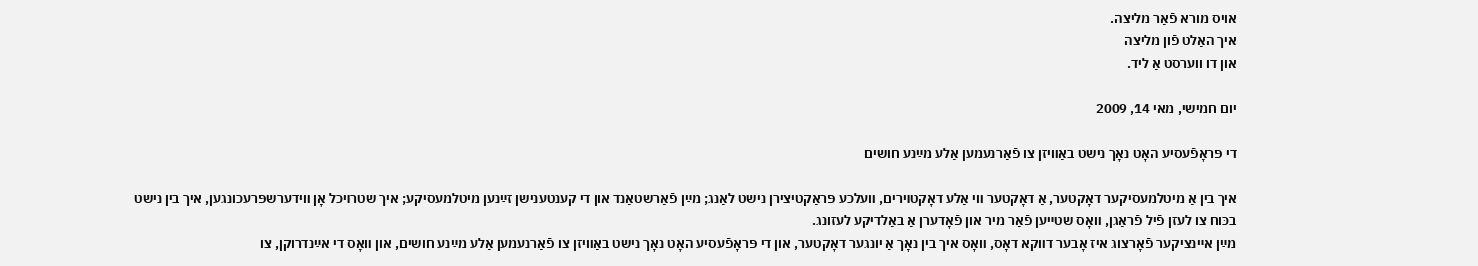אויס מורא פֿאַר מליצה.
איך האַלט פֿון מליצה
און דו ווערסט אַ ליד.

יום חמישי, מאי 14, 2009

די פּראָפֿעסיע האָט נאָך נישט באַװיזן צו פֿאַרנעמען אַלע מײַנע חושים

איך בין אַ מיטלמעסיקער דאָקטער, אַ דאָקטער װי אַלע דאָקטױרים, װעלכע פּראַקטיצירן נישט לאַנג; מײַן פֿאַרשטאַנד און די קענטענישן זײַנען מיטלמעסיקע; איך שטרױכל אָן װידערשפּרעכונגען, איך בין נישט בכּוח צו לעזן פֿיל פֿראַגן, װאָס שטײען פֿאַר מיר און פֿאָדערן אַ באַלדיקע לעזונג.
מײַן אײנציקער פֿאָרצוג איז אָבער דװקא דאָס, װאָס איך בין נאָך אַ יונגער דאָקטער, און די פּראָפֿעסיע האָט נאָך נישט באַװיזן צו פֿאַרנעמען אַלע מײַנע חושים, און װאָס די אײַנדרוקן, צו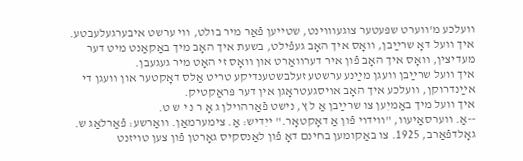װעלכע מ'װערט שפּעטער צוגעװױנט, שטײען פֿאַר מיר בולט, װי ערשט איבערגעלעבטע.
איך װעל דאָ שרײַבן, װאָס איך האָב געפֿילט, בשעת איך האָב מיך באַקאַנט מיט דער מעדיצין, װאָס איך האָב פֿון איר דערװאַרט און װאָס זי האָט מיר געגעבן.
איך װעל שרײַבן װעגן מײַנע ערשטע זעלבשטענדיקע טריט אַלס דאָקטער און װעגן די אײַנדרוקן, װעלכע איך האָב אױסגעטראָגן אין דער פּראַקטיק.
איך װעל מיך באַמיִען צו שרײַבן אַ ל ץ, נישט פֿאַרהױלן ג אָ ר נ י ש ט.
--אַ. װערסאַיעװ, "װידױ פֿון אַ דאָקטאָר." ייִדיש: אַ. צימערמאַן. װאַרשע: פֿאַרלאַג ש. גאָלדפֿאַרב, 1925. צו באַקומען בחינם דאָ פֿון לאַנסקיס גאָרטן פֿון צען טױזנט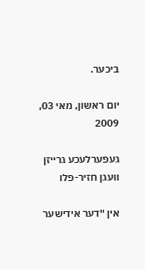ביכער.

יום ראשון, מאי 03, 2009

געפערלעכע גרײזן װעגן חזיר-פלו

אין "דער אידישער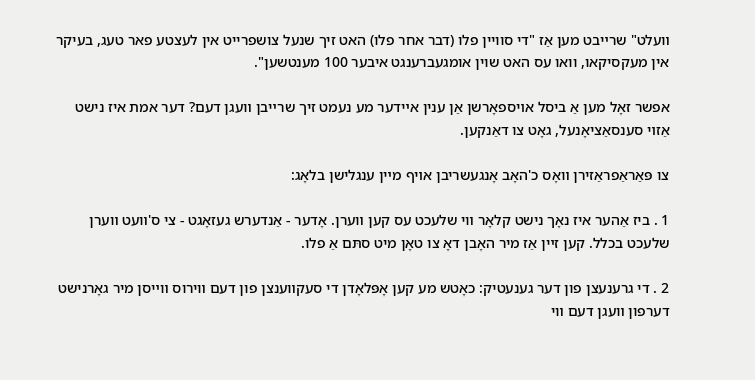װעלט" שרײבט מען אַז "די סוויין פלו (דבר אחר פלו) האט זיך שנעל צושפרייט אין לעצטע פאר טעג, בעיקר אין מעקסיקאו, וואו עס האט שוין אומגעברענגט איבער 100 מענטשען".

אפשר זאָל מען אַ ביסל אױספאָרשן אַן ענין אײדער מע נעמט זיך שרײבן װעגן דעם? דער אמת איז נישט אַזױ סענסאַציאָנעל, גאָט צו דאַנקען.

צו פּאַראַפראַזירן װאָס כ'האָב אָנגעשריבן אױף מײן ענגלישן בלאָג:

1 . ביז אַהער איז נאָך נישט קלאָר װי שלעכט עס קען װערן. אָדער - אַנדערש געזאָגט - צי ס'װעט װערן שלעכט בכלל. קען זײן אַז מיר האָבן דאָ צו טאָן מיט סתּם אַ פלו.

2 . די גרענעצן פון דער גענעטיק: כאָטש מע קען אָפּלאָדן די סעקװענצן פון דעם װירוס װײסן מיר גאָרנישט דערפון װעגן דעם װי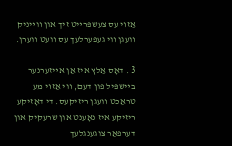אַזױ עס צעשפּרײט זיך און װײניק װעגן װי געפערלעך עס װעט װערן.

3 . דאָס אַלץ איז אַן אײזערנער בײשפּיל פון דעם, װי אַזױ מע טראַכט װעגן ריזיקעס. די דאָזיקע ריזיקע איז נאָענט און שרעקיק און דערפאַר צוגענגלעך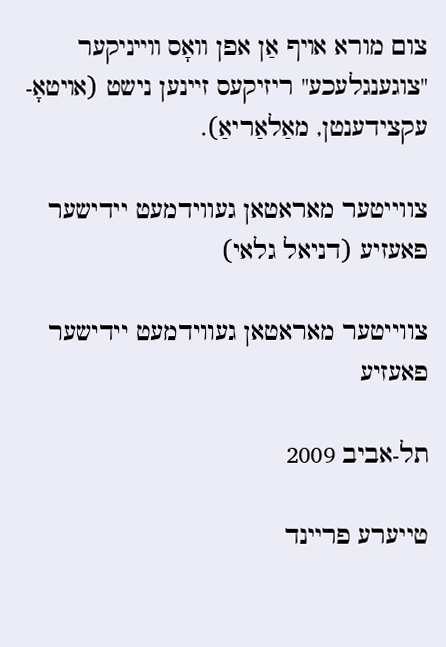צום מורא אױף אַן אפן װאָס װײניקער "צוגענגלעכע" ריזיקעס זײנען נישט (אױטאָ-עקצידענטן, מאַלאַריאַ).

צווייטער מאראטאן געווידמעט יידישער פאעזיע (דניאל גלאי)

צווייטער מאראטאן געווידמעט יידישער פאעזיע

תל-אביב 2009

טייערע פריינד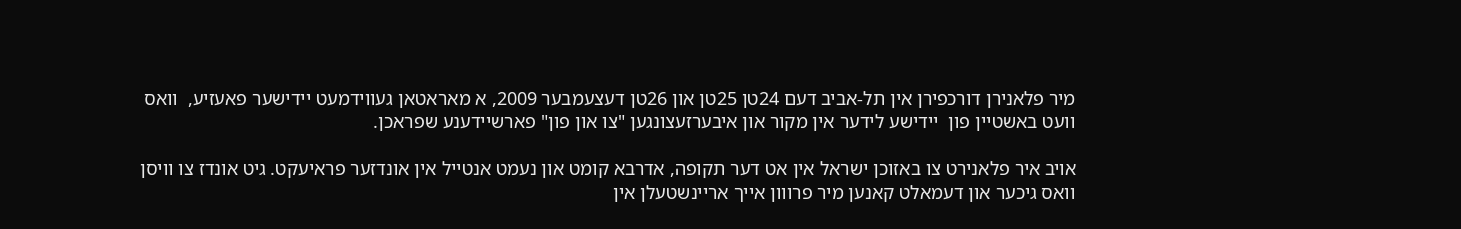מיר פלאנירן דורכפירן אין תל-אביב דעם 24טן 25טן און 26טן דעצעמבער 2009, א מאראטאן געווידמעט יידישער פאעזיע,  וואס וועט באשטיין פון  יידישע לידער אין מקור און איבערזעצונגען "צו און פון" פארשיידענע שפראכן.

אויב איר פלאנירט צו באזוכן ישראל אין אט דער תקופה, אדרבא קומט און נעמט אנטייל אין אונדזער פראיעקט. גיט אונדז צו וויסן וואס גיכער און דעמאלט קאנען מיר פרווון אייך אריינשטעלן אין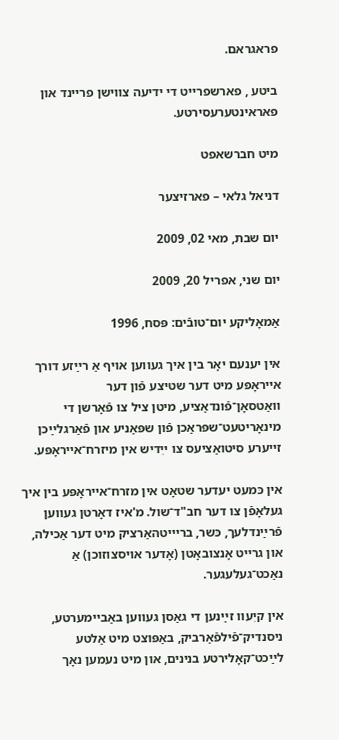פראגראם.

ביטע , פארשפרייט די ידיעה צווישן פריינד און פאראינטערעסירטע.

מיט חברשאפט

דניאל גלאי – פארזיצער

יום שבת, מאי 02, 2009

יום שני, אפריל 20, 2009

אַמאָליקע יום־טובֿים: פּסח, 1996

אין יענעם יאָר בין איך געווען אויף אַ רײַזע דורך אייראָפּע מיט דער שטיצע פֿון דער וואַטסאָן־פֿונדאַציע, מיטן ציל צו פֿאָרשן די מינאָריטעט־שפּראַכן פֿון שפּאַניע און פֿאַרגלײַכן זייערע סיטואַציעס צו ייִדיש אין מיזרח־אייראָפּע.

אין כּמעט יעדער שטאָט אין מזרח־אייראָפּע בין איך געלאָפֿן צו דער חב"ד־שול. מ'איז דאָרטן געווען פֿרײַנדלעך, כּשר, בריייטהאַרציק מיט דער אַכילה, און גרייט אָנצובאָטן (אָדער אויסצוזוכן) אַ נאַכט־געלעגער.

אין קיִעוו זײַנען די גאַסן געווען באַביימערטע, ניסנדיק־פֿילפֿאַרביק, באַפּוצט מיט אַלטע לײַכט־קאָלירטע בנינים, און מיט נעמען נאָך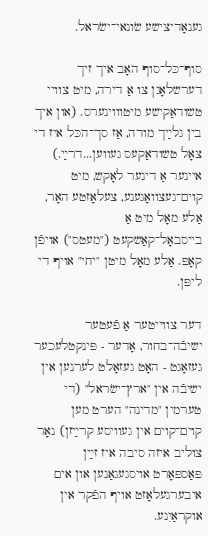גענאָדיצישע שׂונאי־ישׂראל.

סוף־כּל־סוף האָב איך זיך דערשלאָגן צו אַ דירה, מיט צוויי טשודאַקישע מיטוווינערס. (און איך בין גלײַך מודה, אַז סך־הכּל איז די צאָל טשודאַקעס געווען...דרײַ.) איינער אַ דינער לאָקש, מיט קוים־געצוואָגענע, צעלאָזטע האָר, אַלע מאָל מיט אַ בייסבאָל־קאַשקעט ("מעטס") אויפֿן קאָפּ. אַלע מאָל מיטן "יחי" אויף די ליפּן.

דער צווייטער אַ פֿעטער ישיבֿה־בחור, אָדער - פּינקטלעכער געזאָגט - האָט געזאָלט לערנען אין ישיבֿה אין "ארץ־ישׂראל" (די טערמין "מדינה" הערט מען קוים־קוים אין געוויסע קרײַזן) נאָר צוליב איזה סיבה איז זײַן פּאַספּאָרט אויסגעגאַנען און אים איבערגעלאָזט אויף הפֿקר אין אוקראַיִנע.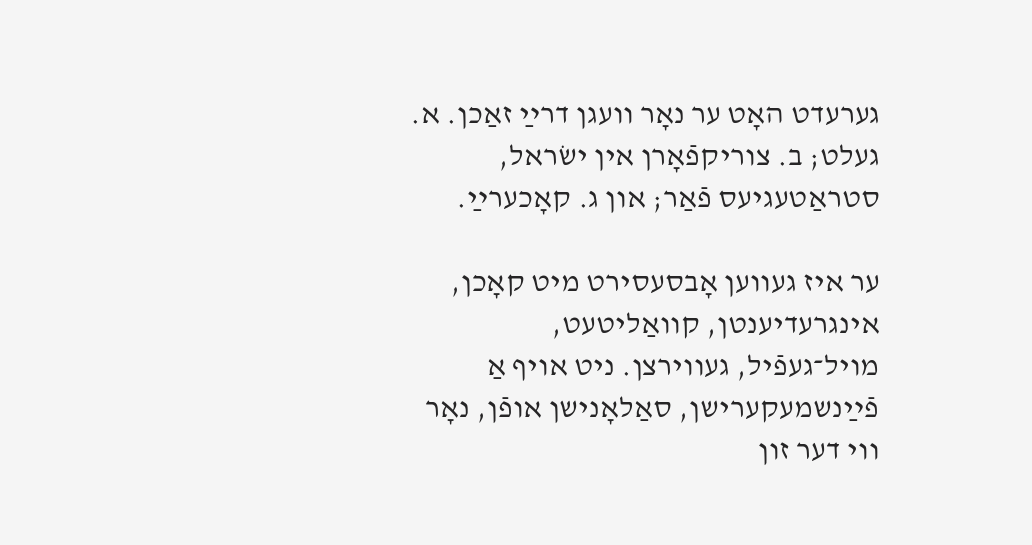גערעדט האָט ער נאָר וועגן דרײַ זאַכן. א. געלט; ב. צוריקפֿאָרן אין ישׂראל, סטראַטעגיעס פֿאַר; און ג. קאָכערײַ.

ער איז געווען אָבסעסירט מיט קאָכן, אינגרעדיענטן, קוואַליטעט, מויל־געפֿיל, געווירצן. ניט אויף אַ פֿײַנשמעקערישן, סאַלאָנישן אופֿן, נאָר ווי דער זון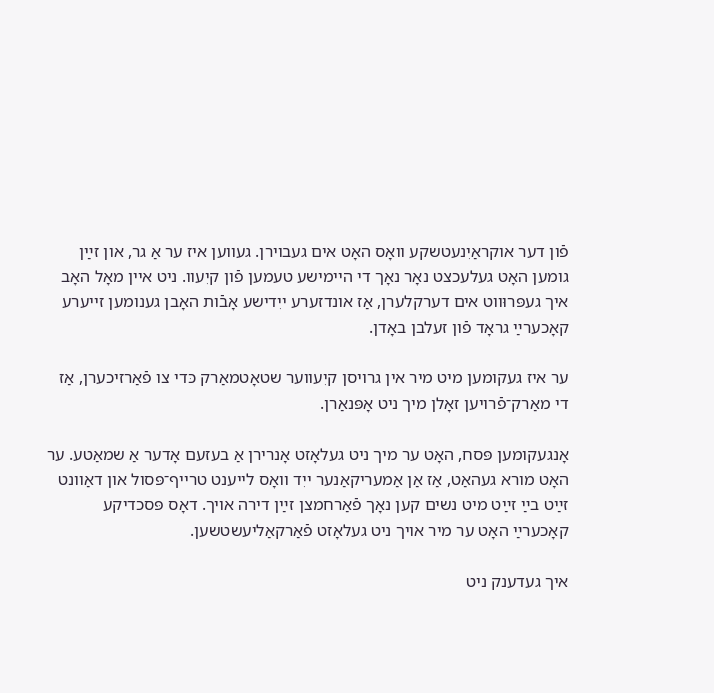פֿון דער אוקראַיִנעטשקע וואָס האָט אים געבוירן. געווען איז ער אַ גר, און זײַן גומען האָט געלעכצט נאָר נאָך די היימישע טעמען פֿון קיִעוו. ניט איין מאָל האָב איך געפּרוּווט אים דערקלערן, אַז אונדזערע ייִדישע אָבֿות האָבן גענומען זייערע קאָכערײַ גראָד פֿון זעלבן באָדן.

ער איז געקומען מיט מיר אין גרויסן קיִעווער שטאָטמאַרק כּדי צו פֿאַרזיכערן, אַז די מאַרק־פֿרויען זאָלן מיך ניט אָפּנאַרן.

אָנגעקומען פּסח, האָט ער מיך ניט געלאָזט אָנרירן אַ בעזעם אָדער אַ שמאַטע. ער האָט מורא געהאַט, אַז אַן אַמעריקאַנער ייִד וואָס לייענט טרייף־פּסול און דאַוונט זײַט בײַ זײַט מיט נשים קען נאָך פֿאַרחמצן זײַן דירה אויך. דאָס פּסכדיקע קאָכערײַ האָט ער מיר אויך ניט געלאָזט פֿאַרקאַליעשטשען.

איך געדענק ניט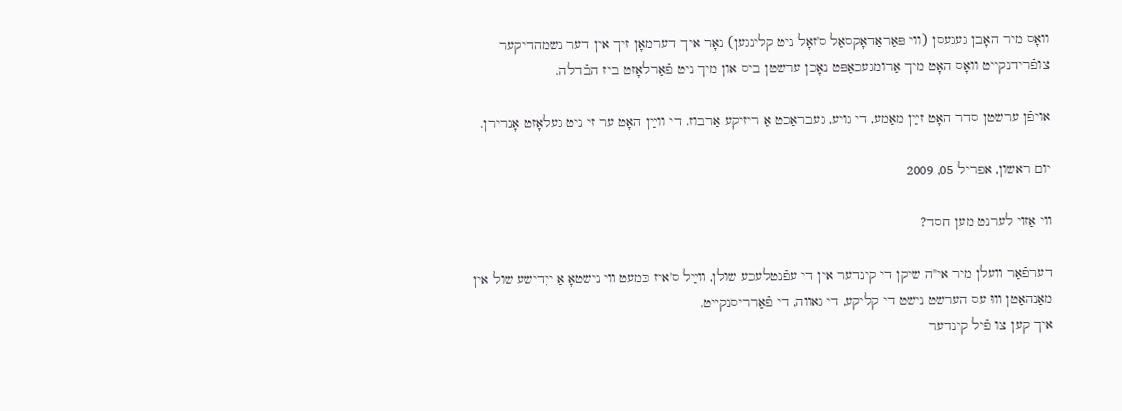וואָס מיר האָבן געגעסן (ווי פּאַראַדאָקסאַל ס'זאָל ניט קלינגען) נאָר איך דערמאָן זיך אין דער נשמהדיקער צופֿרידנקייט וואָס האָט מיך אַרומגעכאַפּט נאָכן ערשטן ביס און מיך ניט פֿאַרלאָזט ביז הבֿדלה.

אויפֿן ערשטן סדר האָט זײַן מאַמע, די גויע, געבראַכט אַ ריזיקע אַרבוז. די ווײַן האָט ער זי ניט געלאָזט אָנרירן.

יום ראשון, אפריל 05, 2009

װי אַזױ לערנט מען חסד?

דערפֿאַר װעלן מיר אי"ה שיקן די קינדער אין די עפֿנטלעכע שולן, װײַל ס'איז כּמעט װי נישטאָ אַ ייִדישע שול אין מאַנהאַטן װוּ עס הערשט נישט די קליקע, די גאװה, די פֿאַרריסנקײט.
איך קען צו פֿיל קינדער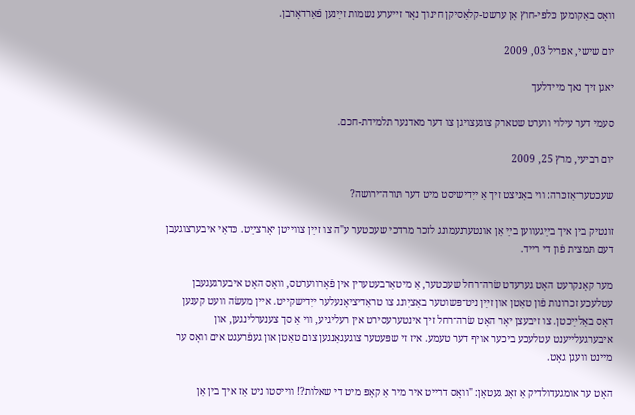װאָס באַקומען כּלפּי-חוץ אַן ערשט-קלאַסיקן חינוך נאָר זײערע נשמות זײַנען פֿאַרדאָרבן.

יום שישי, אפריל 03, 2009

יאגן זיך נאך מיידלעך

סעמי דער עילוי ווערט שטארק צוגעצויגן צו דער מאדנער תלמידת-חכם.

יום רביעי, מרץ 25, 2009

שעכטער־אַזכּרה: ווי באַניצט זיך אַ ייִדישיסט מיט דער תּורה־ירושה?

זונטיק בין איך בײַגעווען בײַ אַן אונטערנעמונג לזכר מרדכי שעכטער ע"ה צו זײַן צווייטן יאָרצײַט. כּדאַי איבערצוגעבן דעם תּמצית פֿון די רייד.

מער קאָנקרעט האָט גערעדט שׂרה־רחל שעכטער, אַ מיטאַרבעטערין אין פֿאָרווערטס, וואָס האָט איבערגעגעבן עטלעכע זכרונות פֿון טאַטן און זײַן ניט־פּשוטער באַציִונג צו טראַדיציאָנעלער ייִדישקייט. איין מעשׂה וועט קענען דאָס באַלײַכטן. צו זיבעצן יאָר האָט שׂרה־רחל זיך אינטערעסירט אין רעליגיע, ווי אַ סך צענערלינגען, און איבערגעלייענט עטלעכע ביכער אויף דער טעמע. איז זי שפּעטער צוגעגאַנגען צום טאַטן און געפֿרעגט אים וואָס ער מיינט וועגן גאָט.

האָט ער אומגעדולדיק אַ זאָג געטאָן: "וואָס דרייט איר מיר אַ קאָפּ מיט די שאלות?! ווייסטו ניט אַז איך בין אַן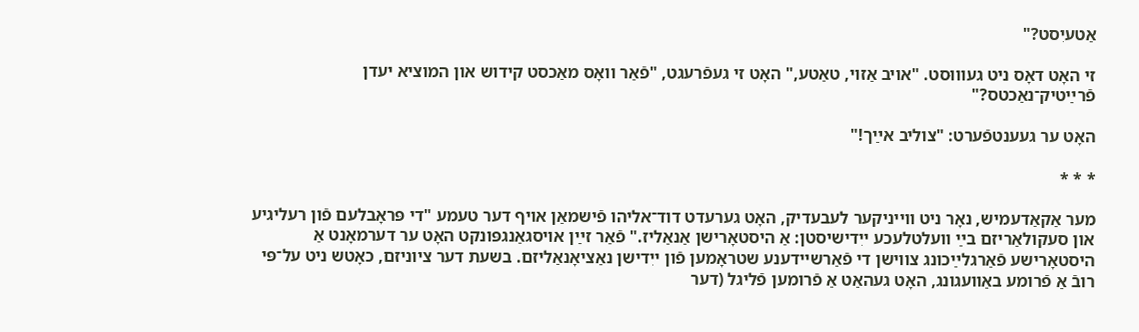אַטעיִסט?"

זי האָט דאָס ניט געוווּסט. "אויב אַזוי, טאַטע," האָט זי געפֿרעגט, "פֿאַר וואָס מאַכסט קידוש און המוציא יעדן פֿרײַטיק־נאַכטס?"

האָט ער געענטפֿערט: "צוליב אײַך!"

* * *

מער אַקאַדעמיש, נאָר ניט ווייניקער לעבעדיק, האָט גערעדט דוד־אליהו פֿישמאַן אויף דער טעמע "די פּראָבלעם פֿון רעליגיע און סעקולאַריזם בײַ וועלטלעכע ייִדישיסטן: אַ היסטאָרישן אַנאַליז." פֿאַר זײַן אויסגאַנגפּונקט האָט ער דערמאָנט אַ היסטאָרישע פֿאַרגלײַכונג צווישן די פֿאַרשיידענע שטראָמען פֿון ייִדישן נאַציאָנאַליזם. בשעת דער ציוניזם, כאָטש ניט על־פּי רובֿ אַ פֿרומע באַוועגונג, האָט געהאַט אַ פֿרומען פֿליגל (דער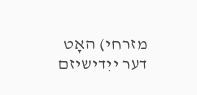מזרחי) האָט דער ייִדישיזם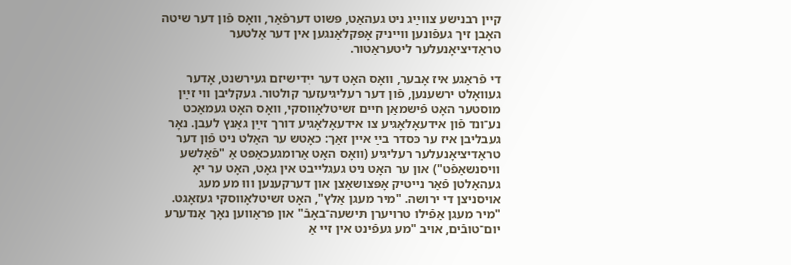קיין רבנישע צווײַג ניט געהאַט, פּשוט דערפֿאַר, וואָס פֿון דער שיטה האָבן זיך געפֿונען ווייניק אָפּקלאַנגען אין דער אַלטער טראַדיציאָנעלער ליטעראַטור.

די פֿראַגע איז אָבער, וואָס האָט דער ייִדישיזם געירשנט, אָדער געוואָלט ירשענען, פֿון דער רעליגיעזער קולטור. געקליבן ווי זײַן מוסטער האָט פֿישמאַן חיים זשיטלאָווסקי, וואָס האָט געמאַכט נע־ונד פֿון אידעאָלאָגיע צו אידעאָלאָגיע דורך זײַן גאַנץ לעבן. נאָר געבליבן איז ער כּסדר בײַ איין זאַך: כאָטש ער האַלט ניט פֿון דער טראַדיציאָנעלער רעליגיע (וואָס האָט אַרומגעכאַפּט אַ "פֿאַלשע וויסנשאַפֿט") און ער האָט ניט געגלייבט אין גאָט, האָט ער יאָ געהאַלטן פֿאַר נייטיק אָפּצושאַצן און דערקענען וווּ מע מעג אויסניצן די ירושה. "מיר מעגן אַלץ", האָט זשיטלאָווסקי געזאָגט. "מיר מעגן אַפֿילו טרויערן תּישעה־באָבֿ" און פּראַווען נאָך אַנדערע יום־טובֿים, אויב "מע געפֿינט אין זיי אַ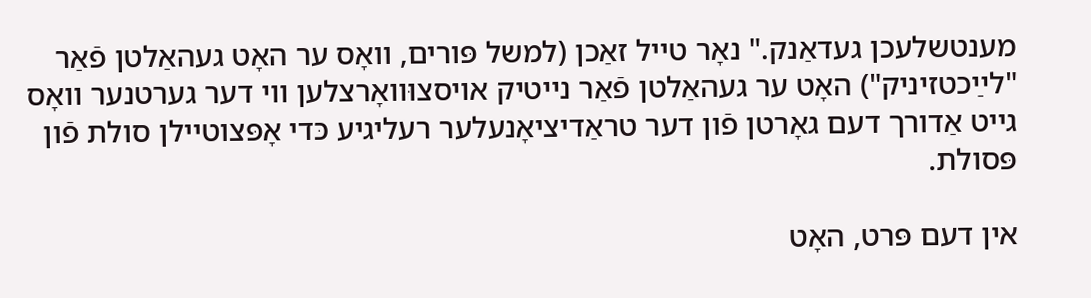מענטשלעכן געדאַנק." נאָר טייל זאַכן (למשל פּורים, וואָס ער האָט געהאַלטן פֿאַר "לײַכטזיניק") האָט ער געהאַלטן פֿאַר נייטיק אויסצוּוואָרצלען ווי דער גערטנער וואָס גייט אַדורך דעם גאָרטן פֿון דער טראַדיציאָנעלער רעליגיע כּדי אָפּצוטיילן סולת פֿון פּסולת.

אין דעם פּרט, האָט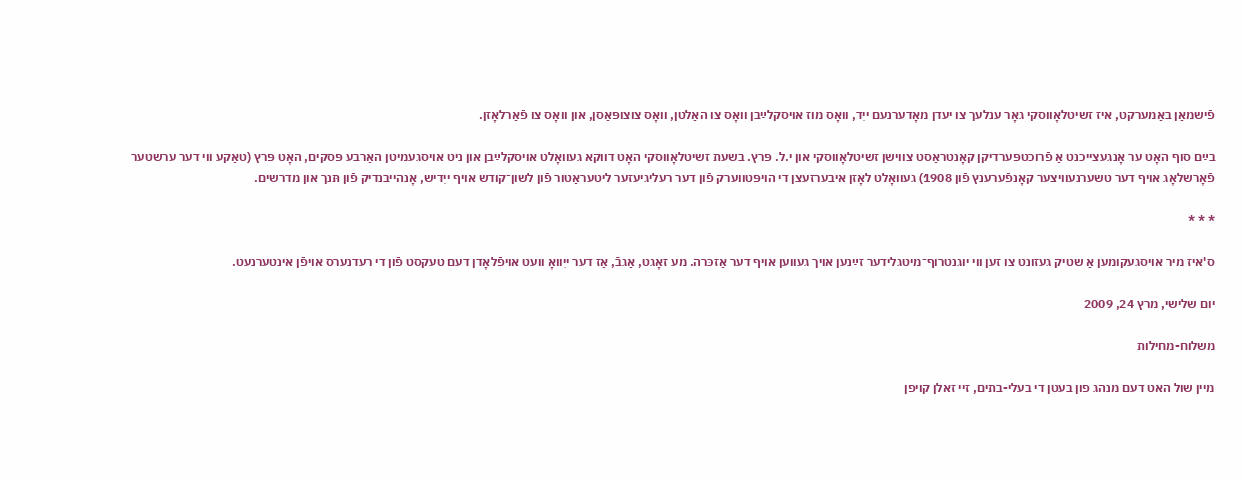פֿישמאַן באַמערקט, איז זשיטלאָווסקי גאָר ענלעך צו יעדן מאָדערנעם ייִד, וואָס מוז אויסקלײַבן וואָס צו האַלטן, וואָס צוצופּאַסן, און וואָס צו פֿאַרלאָזן.

בײַם סוף האָט ער אָנגעצייכנט אַ פֿרוכטפּערדיקן קאָנטראַסט צווישן זשיטלאָווסקי און י.ל. פּרץ. בשעת זשיטלאָווסקי האָט דווקא געוואָלט אויסקלײַבן און ניט אויסגעמיטן האַרבע פּסקים, האָט פּרץ (טאַקע ווי דער ערשטער פֿאָרשלאָג אויף דער טשערנעוויצער קאָנפֿערענץ פֿון 1908) געוואָלט לאָזן איבערזעצן די הויפּטווערק פֿון דער רעליגיעזער ליטעראַטור פֿון לשון־קודש אויף ייִדיש, אָנהייבנדיק פֿון תּנך און מדרשים.

* * *

ס'איז מיר אויסגעקומען אַ שטיק געזונט צו זען ווי יוגנטרוף־מיטגלידער זײַנען אויך געווען אויף דער אַזכּרה. מע זאָגט, אַגבֿ, אַז דער ייִוואָ וועט אויפֿלאָדן דעם טעקסט פֿון די רעדנערס אויפֿן אינטערנעט.

יום שלישי, מרץ 24, 2009

משלוח-מחילות

מיין שול האט דעם מנהג פון בעטן די בעלי-בתים, זיי זאלן קויפן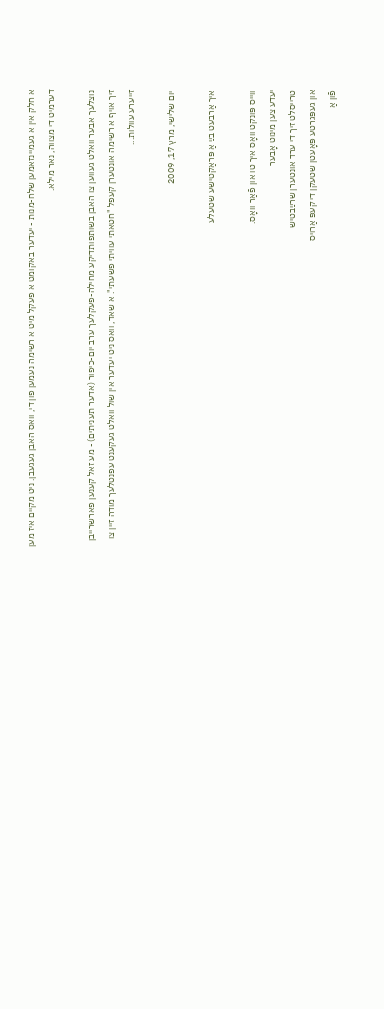א חלק אין א געמיינזאמען שלח-מנות - יעדער באקומט א פעקל מיט א רשימה נעמען פון די, וואס האבן געגעבן. ניט מקיים איז מען דערמיט די מצווה, נאר מילא.

נוצלעך אבער וואלט געווען צו האבן בשותפותדיקע מחילה-פעקלעך ערב יום-כיפור (אדער תעניתים) - מע זאל קענען פארשרייבן זיך אויף א רשימה אונטערן קעפל "חטאתי עוויתי פשעתי". א שאד, וואס ניט יעדער אין שול וואלט געקענט עפנטלעך מודה זיין צו זייערע עוולות...

יום שלישי, מרץ 17, 2009

איך אַרבעט בײַ אַ פּראַקטישע שטעלע

ווייס פּונקט וואָס איך טו און פֿאַר וואָס.
יעדע צען מינוט אָבער
טרייסלט זיך די ערד אונטערן שרײַבטיש
און געפּגרטע פּאָעטן שטעקן די קעפּ אַרויס
פֿון אַ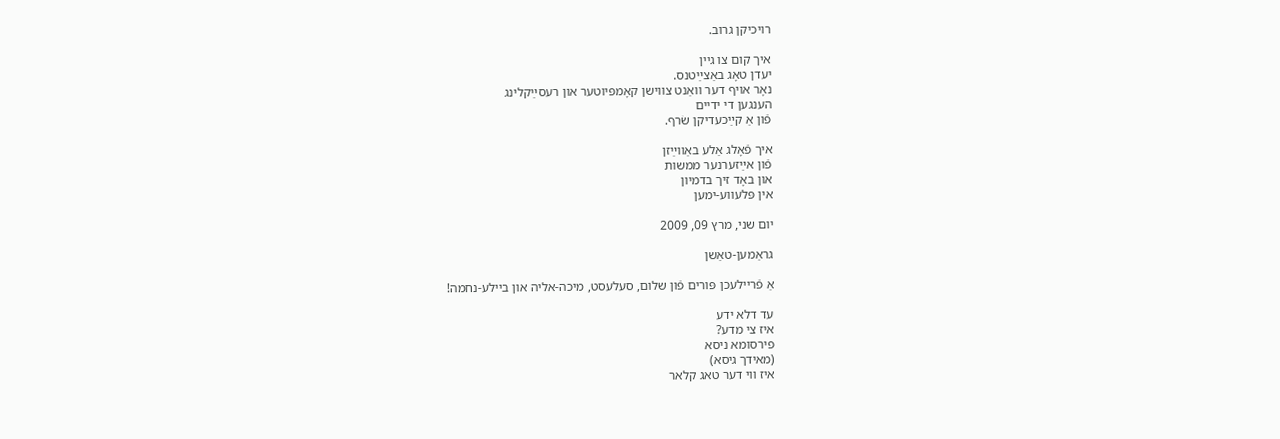רויכיקן גרוב.

איך קום צו גיין
יעדן טאָג באַצײַטנס.
נאָר אויף דער וואַנט צווישן קאָמפּיוטער און רעסײַקלינג
הענגען די ידיים
פֿון אַ קײַכעדיקן שׂרף.

איך פֿאָלג אַלע באַווײַזן
פֿון אײַזערנער ממשות
און באָד זיך בדמיון
אין פּלעווע-ימען

יום שני, מרץ 09, 2009

גראַמען-טאַשן

אַ פֿריילעכן פּורים פֿון שלום, סעלעסט, מיכה-אליה און ביילע-נחמה!

עד דלא ידע
איז צי מדע?
פירסומא ניסא
(מאידך גיסא)
איז ווי דער טאג קלאר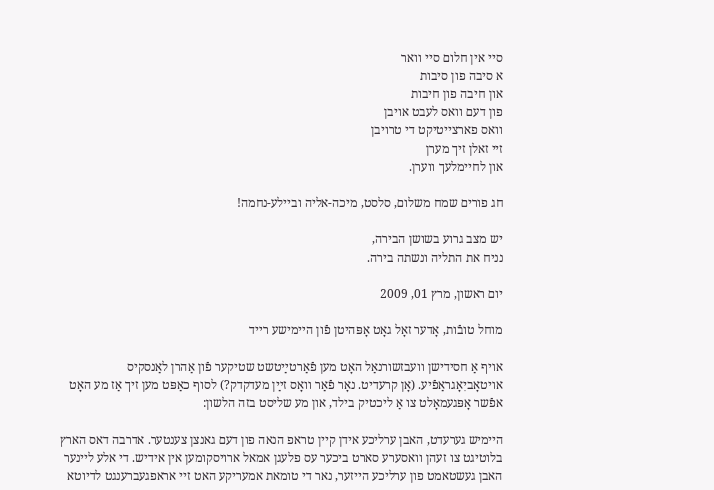סיי אין חלום סיי וואר
א סיבה פון סיבות
און חיבה פון חיבות
פון דעם וואס לעבט אויבן
וואס פארצייטיקט די טרויבן
זיי זאלן זיך מערן
און לחיימלעך ווערן.

חג פורים שמח משלום, סלסט, מיכה-אליה וביילע-נחמה!

יש מצב גרוע בשושן הבירה,
נניח את התליה ונשתה בירה.

יום ראשון, מרץ 01, 2009

מוחל טובֿות, אָדער זאָל גאָט אָפּהיטן פֿון הײמישע רײד

אױף אַ חסידישן װעבזשורנאַל האָט מען פֿאַרטײַטשט שטיקער פֿון אַהרן לאַנסקיס אױטאָביִאָגראַפֿיע. (אָן קרעדיט. נאָר פֿאַר װאָס זײַן מעדקדק?) לסוף כאַפּט מען זיך אַז מע האָט אפֿשר אָפּגעמאָלט צו אַ ליכטיק בילד, און מע שליסט בזה הלשון:

היימיש גערעדט, האבן ערליכע אידן קיין טראפ הנאה פון דעם גאנצן צענטער. אדרבה דאס הארץ בלוטיגט צו זעהן וואסערע סארט ביכער עס פלעגן אמאל ארויסקומען אין אידיש. די אלע ליינער האבן געשטאמט פון ערליכע הייזער, נאר די טומאת אמעריקע האט זיי אראפגעברענגט לדיוטא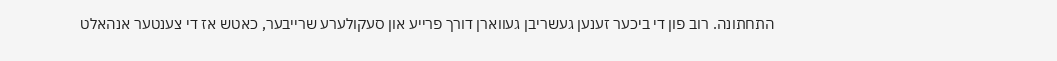התחתונה. רוב פון די ביכער זענען געשריבן געווארן דורך פרייע און סעקולערע שרייבער, כאטש אז די צענטער אנהאלט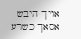אויך היבש אסאך כשרע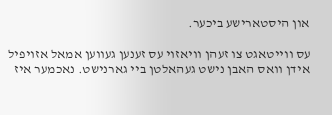און היסטארישע ביכער.

עס ווייטאגט צו זעהן וויאזוי עס זענען געווען אמאל אזויפיל אידן וואס האבן נישט געהאלטן ביי גארנישט. נאכמער איז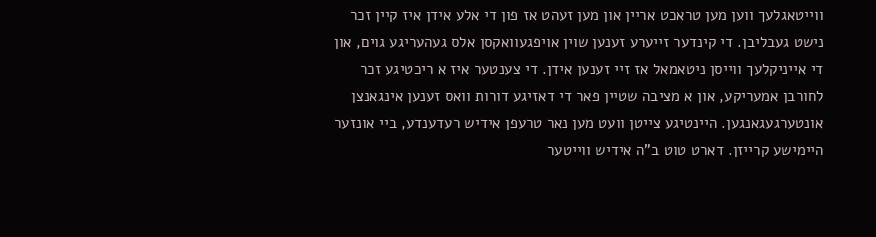ווייטאגלעך ווען מען טראכט אריין און מען זעהט אז פון די אלע אידן איז קיין זכר נישט געבליבן. די קינדער זייערע זענען שוין אויפגעוואקסן אלס געהעריגע גוים, און די אייניקלעך ווייסן ניטאמאל אז זיי זענען אידן. די צענטער איז א ריכטיגע זכר לחורבן אמעריקע, און א מציבה שטיין פאר די דאזיגע דורות וואס זענען אינגאנצן אונטערגעגאנגען. היינטיגע צייטן וועט מען נאר טרעפן אידיש רעדענדע, ביי אונזער היימישע קרייזן. דארט טוט ב”ה אידיש ווייטער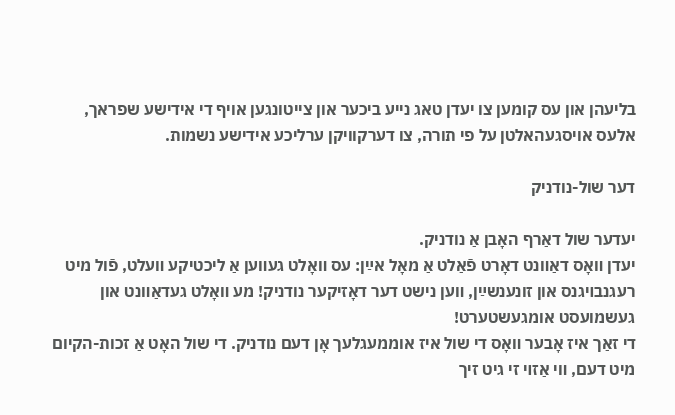בליעהן און עס קומען צו יעדן טאג נייע ביכער און צייטונגען אויף די אידישע שפראך, אלעס אויסגעהאלטן על פי תורה, צו דערקוויקן ערליכע אידישע נשמות.

דער שול-נודניק

יעדער שול דאַרף האָבן אַ נודניק.
יעדן װאָס דאַװנט דאָרט פֿאַלט אַ מאָל אײַן: עס װאָלט געװען אַ ליכטיקע װעלט, פֿול מיט רעגנבױגנס און זונענשײַן, װען נישט דער דאָזיקער נודניק! מע װאָלט געדאַװנט און געשמועסט אומגעשטערט!
די זאַך איז אָבער װאָס די שול איז אוממעגלעך אָן דעם נודניק. די שול האָט אַ זכות-הקיום מיט דעם, װי אַזױ זי גיט זיך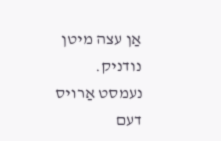אַן עצה מיטן נודניק. נעמסט אַרױס דעם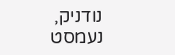נודניק, נעמסט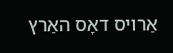אַרױס דאָס האַרץ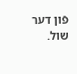פֿון דער שול.